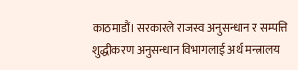काठमाडौं। सरकारले राजस्व अनुसन्धान र सम्पत्ति शुद्धीकरण अनुसन्धान विभागलाई अर्थ मन्त्रालय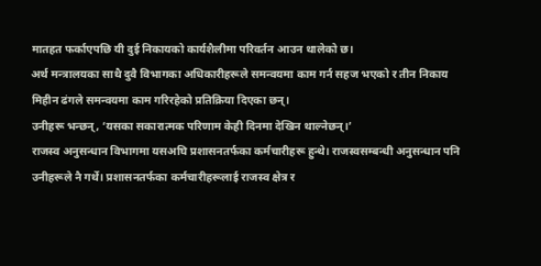मातहत फर्काएपछि यी दुई निकायको कार्यशैलीमा परिवर्तन आउन थालेको छ।
अर्थ मन्त्रालयका साथै दुवै विभागका अधिकारीहरूले समन्वयमा काम गर्न सहज भएको र तीन निकाय मिहीन ढंगले समन्वयमा काम गरिरहेको प्रतिक्रिया दिएका छन्।
उनीहरू भन्छन्, ‘यसका सकारात्मक परिणाम केही दिनमा देखिन थाल्नेछन्।’
राजस्व अनुसन्धान विभागमा यसअघि प्रशासनतर्फका कर्मचारीहरू हुन्थे। राजस्वसम्बन्धी अनुसन्धान पनि उनीहरूले नै गर्थे। प्रशासनतर्फका कर्मचारीहरूलाई राजस्व क्षेत्र र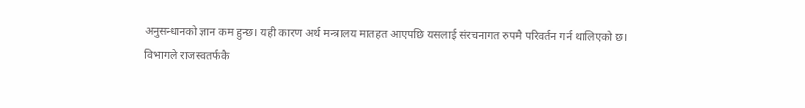अनुसन्धानको ज्ञान कम हुन्छ। यही कारण अर्थ मन्त्रालय मातहत आएपछि यसलाई संरचनागत रुपमै परिवर्तन गर्न थालिएको छ।
विभागले राजस्वतर्फकै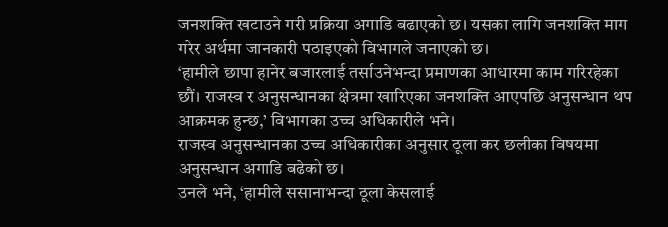जनशक्ति खटाउने गरी प्रक्रिया अगाडि बढाएको छ। यसका लागि जनशक्ति माग गरेर अर्थमा जानकारी पठाइएको विभागले जनाएको छ।
‘हामीले छापा हानेर बजारलाई तर्साउनेभन्दा प्रमाणका आधारमा काम गरिरहेका छौं। राजस्व र अनुसन्धानका क्षेत्रमा खारिएका जनशक्ति आएपछि अनुसन्धान थप आक्रमक हुन्छ,’ विभागका उच्च अधिकारीले भने।
राजस्व अनुसन्धानका उच्च अधिकारीका अनुसार ठूला कर छलीका विषयमा अनुसन्धान अगाडि बढेको छ।
उनले भने, ‘हामीले ससानाभन्दा ठूला केसलाई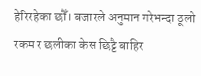हेरिरहेका छौँ। बजारले अनुमान गरेभन्दा ठूलो रकम र छलीका केस छिट्टै बाहिर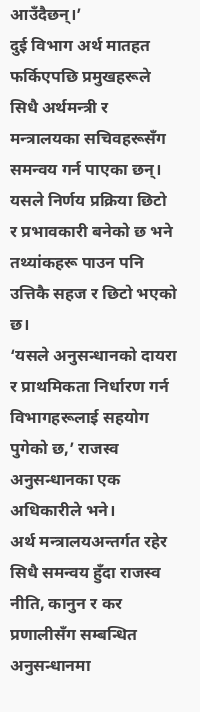आउँदैछन्।’
दुई विभाग अर्थ मातहत फर्किएपछि प्रमुखहरूले सिधै अर्थमन्त्री र मन्त्रालयका सचिवहरूसँग समन्वय गर्न पाएका छन्। यसले निर्णय प्रक्रिया छिटो र प्रभावकारी बनेको छ भने तथ्यांकहरू पाउन पनि उत्तिकै सहज र छिटो भएको छ।
‘यसले अनुसन्धानको दायरा र प्राथमिकता निर्धारण गर्न विभागहरूलाई सहयोग पुगेको छ,’ राजस्व अनुसन्धानका एक अधिकारीले भने।
अर्थ मन्त्रालयअन्तर्गत रहेर सिधै समन्वय हुँदा राजस्व नीति, कानुन र कर प्रणालीसँग सम्बन्धित अनुसन्धानमा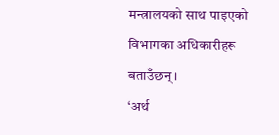मन्त्रालयको साथ पाइएको विभागका अधिकारीहरू बताउँछन्।
‘अर्थ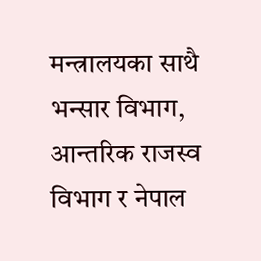मन्त्रालयका साथै भन्सार विभाग, आन्तरिक राजस्व विभाग र नेपाल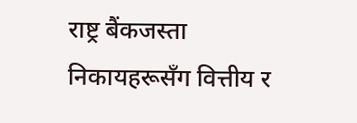राष्ट्र बैंकजस्ता निकायहरूसँग वित्तीय र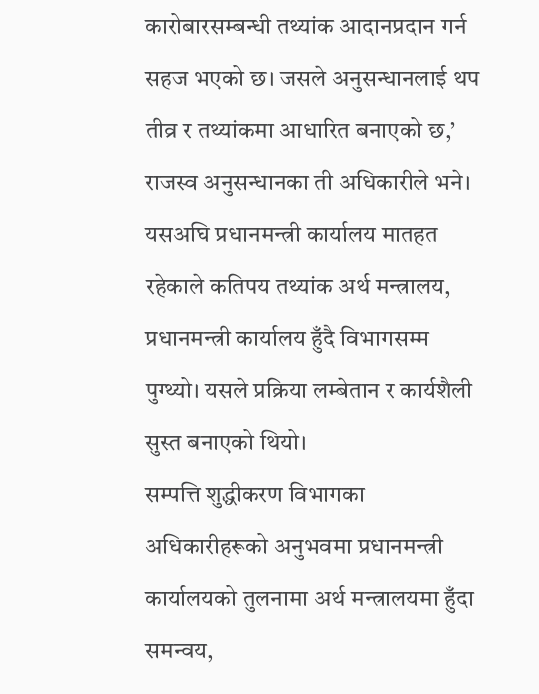कारोबारसम्बन्धी तथ्यांक आदानप्रदान गर्न सहज भएको छ। जसले अनुसन्धानलाई थप तीव्र र तथ्यांकमा आधारित बनाएको छ,’ राजस्व अनुसन्धानका ती अधिकारीले भने।
यसअघि प्रधानमन्त्री कार्यालय मातहत रहेकाले कतिपय तथ्यांक अर्थ मन्त्रालय, प्रधानमन्त्री कार्यालय हुँदै विभागसम्म पुग्थ्यो। यसले प्रक्रिया लम्बेतान र कार्यशैली सुस्त बनाएको थियो।
सम्पत्ति शुद्धीकरण विभागका अधिकारीहरूको अनुभवमा प्रधानमन्त्री कार्यालयको तुलनामा अर्थ मन्त्रालयमा हुँदा समन्वय,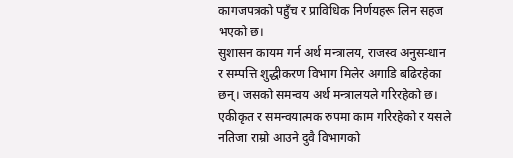कागजपत्रको पहुँच र प्राविधिक निर्णयहरू लिन सहज भएको छ।
सुशासन कायम गर्न अर्थ मन्त्रालय, राजस्व अनुसन्धान र सम्पत्ति शुद्धीकरण विभाग मिलेर अगाडि बढिरहेका छन्। जसको समन्वय अर्थ मन्त्रालयले गरिरहेको छ। एकीकृत र समन्वयात्मक रुपमा काम गरिरहेको र यसले नतिजा राम्रो आउने दुवै विभागको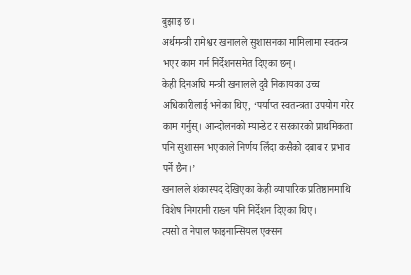बुझाइ छ।
अर्थमन्त्री रामेश्वर खनालले सुशासनका मामिलामा स्वतन्त्र भएर काम गर्न निर्देशनसमेत दिएका छन्।
केही दिनअघि मन्त्री खनालले दुवै निकायका उच्च अधिकारीलाई भनेका थिए, ‘पर्याप्त स्वतन्त्रता उपयोग गरेर काम गर्नुस्। आन्दोलनको म्यान्डेट र सरकारको प्राथमिकता पनि सुशासन भएकाले निर्णय लिँदा कसैको दबाब र प्रभाव पर्ने छैन।’
खनालले शंकास्पद देखिएका केही व्यापारिक प्रतिष्ठानमाथि विशेष निगरानी राख्न पनि निर्देशन दिएका थिए।
त्यसो त नेपाल फाइनान्सियल एक्सन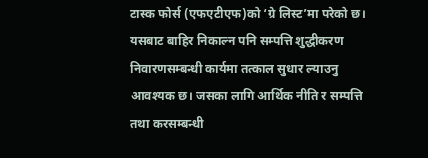टास्क फोर्स (एफएटीएफ)को ‘ग्रे लिस्ट’मा परेको छ। यसबाट बाहिर निकाल्न पनि सम्पत्ति शुद्धीकरण निवारणसम्बन्धी कार्यमा तत्काल सुधार ल्याउनु आवश्यक छ। जसका लागि आर्थिक नीति र सम्पत्ति तथा करसम्बन्धी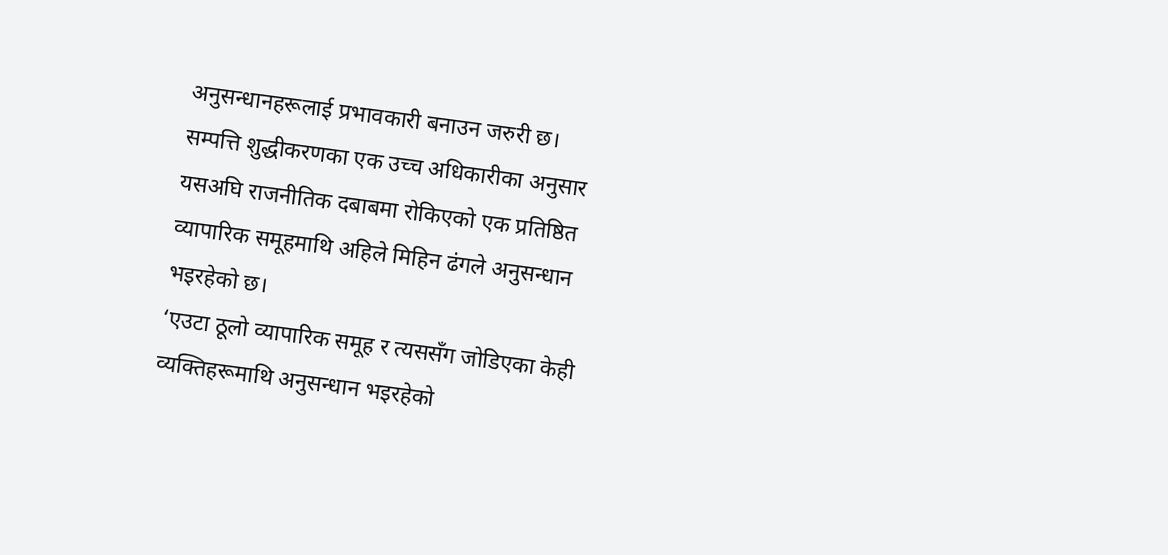अनुसन्धानहरूलाई प्रभावकारी बनाउन जरुरी छ।
सम्पत्ति शुद्धीकरणका एक उच्च अधिकारीका अनुसार यसअघि राजनीतिक दबाबमा रोकिएको एक प्रतिष्ठित व्यापारिक समूहमाथि अहिले मिहिन ढंगले अनुसन्धान भइरहेको छ।
‘एउटा ठूलो व्यापारिक समूह र त्यससँग जोडिएका केही व्यक्तिहरूमाथि अनुसन्धान भइरहेको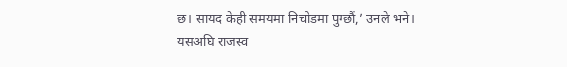छ। सायद केही समयमा निचोडमा पुग्छौं,’ उनले भने।
यसअघि राजस्व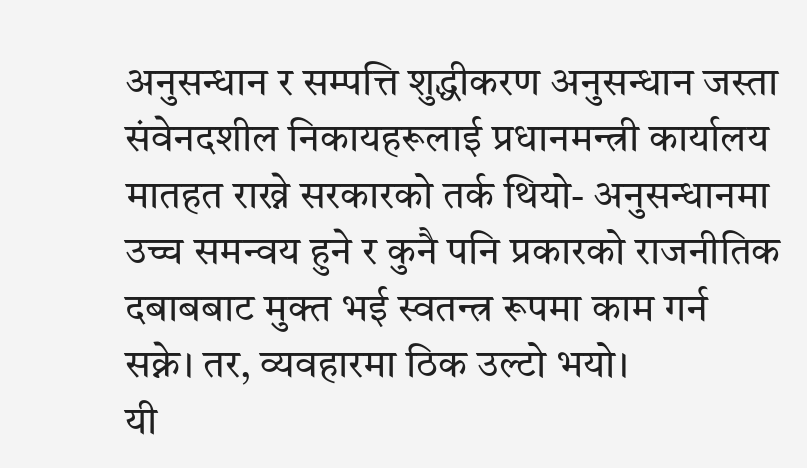अनुसन्धान र सम्पत्ति शुद्धीकरण अनुसन्धान जस्ता संवेनदशील निकायहरूलाई प्रधानमन्त्री कार्यालय मातहत राख्ने सरकारको तर्क थियो- अनुसन्धानमा उच्च समन्वय हुने र कुनै पनि प्रकारको राजनीतिक दबाबबाट मुक्त भई स्वतन्त्र रूपमा काम गर्न सक्ने। तर, व्यवहारमा ठिक उल्टो भयो।
यी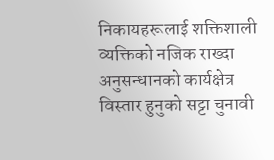निकायहरूलाई शक्तिशाली व्यक्तिको नजिक राख्दा अनुसन्धानको कार्यक्षेत्र विस्तार हुनुको सट्टा चुनावी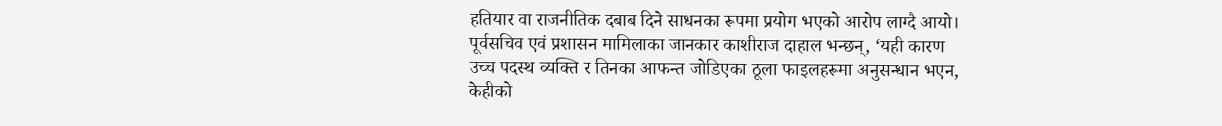हतियार वा राजनीतिक दबाब दिने साधनका रूपमा प्रयोग भएको आरोप लाग्दै आयो।
पूर्वसचिव एवं प्रशासन मामिलाका जानकार काशीराज दाहाल भन्छन्, ‘यही कारण उच्च पदस्थ व्यक्ति र तिनका आफन्त जोडिएका ठूला फाइलहरूमा अनुसन्धान भएन, केहीको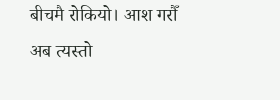बीचमै रोकियो। आश गरौँ अब त्यस्तो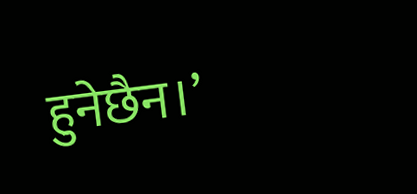हुनेछैन।’